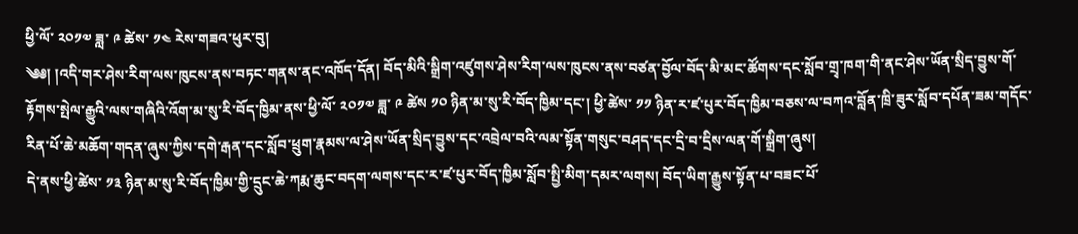ཕྱི་ལོ་ ༢༠༡༧ ཟླ་ ༩ ཚེས་ ༡༤ རེས་གཟའ་ཕུར་བུ།
༄༅། །འདི་གར་ཤེས་རིག་ལས་ཁུངས་ནས་བཏང་གནས་ནང་འཁོད་དོན། བོད་མིའི་སྒྲིག་འཛུགས་ཤེས་རིག་ལས་ཁུངས་ནས་བཙན་བྱོལ་བོད་མི་མང་ཚོགས་དང་སློབ་གྲྭ་ཁག་གི་ནང་ཤེས་ཡོན་སྲིད་བྱུས་གོ་རྟོགས་སྤེལ་རྒྱུའི་ལས་གཞིའི་འོག་མ་སུ་རི་བོད་ཁྱིམ་ནས་ཕྱི་ལོ་ ༢༠༡༧ ཟླ་ ༩ ཚེས ༡༠ ཉིན་མ་སུ་རི་བོད་ཁྱིམ་དང་། ཕྱི་ཚེས་ ༡༡ ཉིན་ར་ཛ་པུར་བོད་ཁྱིམ་བཅས་ལ་བཀའ་བློན་ཁྲི་ཟུར་སློབ་དཔོན་ཟམ་གདོང་རིན་པོ་ཆེ་མཆོག་གདན་ཞུས་ཀྱིས་དགེ་རྒན་དང་སློབ་ཕྲུག་རྣམས་ལ་ཤེས་ཡོན་སྲིད་བྱུས་དང་འབྲེལ་བའི་ལམ་སྟོན་གསུང་བཤད་དང་དྲི་བ་དྲིས་ལན་གོ་སྒྲིག་ཞུས།
དེ་ནས་ཕྱི་ཚེས་ ༡༣ ཉིན་མ་སུ་རི་བོད་ཁྱིམ་གྱི་དྲུང་ཆེ་ཀརྨ་ཆུང་བདག་ལགས་དང་ར་ཛ་པུར་བོད་ཁྱིམ་སློབ་སྤྱི་མིག་དམར་ལགས། བོད་ཡིག་རྒྱུས་སྟོན་པ་བཟང་པོ་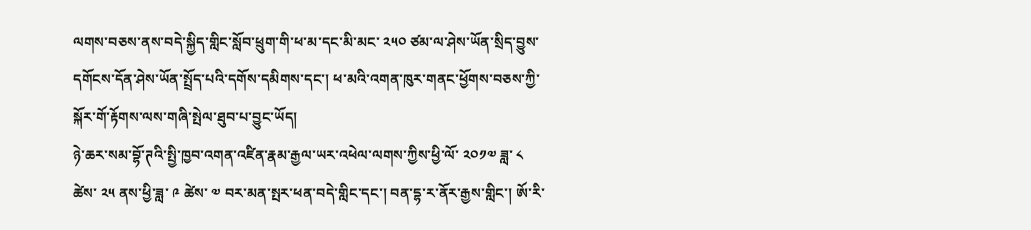ལགས་བཅས་ནས་བདེ་སྐྱིད་གླིང་སློབ་ཕྲུག་གི་ཕ་མ་དང་མི་མང་ ༢༥༠ ཙམ་ལ་ཤེས་ཡོན་སྲིད་བྱུས་དགོངས་དོན་ཤེས་ཡོན་སྤྲོད་པའི་དགོས་དམིགས་དང་། ཕ་མའི་འགན་ཁུར་གནང་ཕྱོགས་བཅས་ཀྱི་སྐོར་གོ་རྟོགས་ལས་གཞི་སྤེལ་ཐུབ་པ་བྱུང་ཡོད།
ཉེ་ཆར་སམ་བྷོ་ཊའི་སྤྱི་ཁྱབ་འགན་འཛིན་རྣམ་རྒྱལ་ཡར་འཕེལ་ལགས་ཀྱིས་ཕྱི་ལོ་ ༢༠༡༧ ཟླ་ ༨ ཚེས་ ༢༥ ནས་ཕྱི་ཟླ་ ༩ ཚེས་ ༧ བར་མན་སྤར་ཕན་བདེ་གླིང་དང་། བན་དྷ་ར་ནོར་རྒྱས་གླིང་། ཨོ་རི་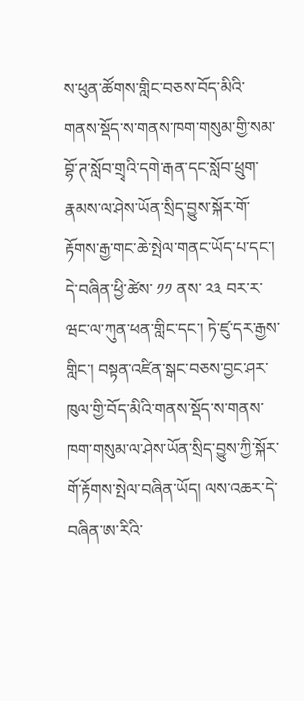ས་ཕུན་ཚོགས་གླིང་བཅས་བོད་མིའི་གནས་སྡོད་ས་གནས་ཁག་གསུམ་གྱི་སམ་བྷོ་ཊ་སློབ་གྲྭའི་དགེ་རྒན་དང་སློབ་ཕྲུག་རྣམས་ལ་ཤེས་ཡོན་སྲིད་བྱུས་སྐོར་གོ་རྟོགས་རྒྱ་གང་ཆེ་སྤེལ་གནང་ཡོད་པ་དང་། དེ་བཞིན་ཕྱི་ཚེས་ ༡༡ ནས་ ༢༣ བར་ར་ཝང་ལ་ཀུན་ཕན་གླིང་དང་། ཏེ་ཛུ་དར་རྒྱས་གླིང་། བསྟན་འཛིན་སྒང་བཅས་བྱང་ཤར་ཁུལ་གྱི་བོད་མིའི་གནས་སྡོད་ས་གནས་ཁག་གསུམ་ལ་ཤེས་ཡོན་སྲིད་བྱུས་ཀྱི་སྐོར་གོ་རྟོགས་སྤེལ་བཞིན་ཡོད། ལས་འཆར་དེ་བཞིན་ཨ་རིའི་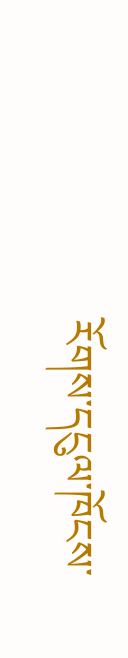རོགས་དངུལ་ཁོངས་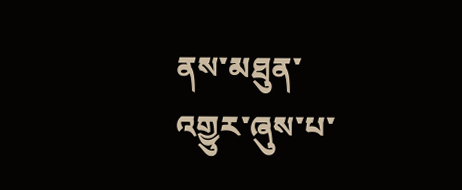ནས་མཐུན་འགྱུར་ཞུས་པ་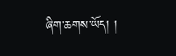ཞིག་ཆགས་ཡོད། །